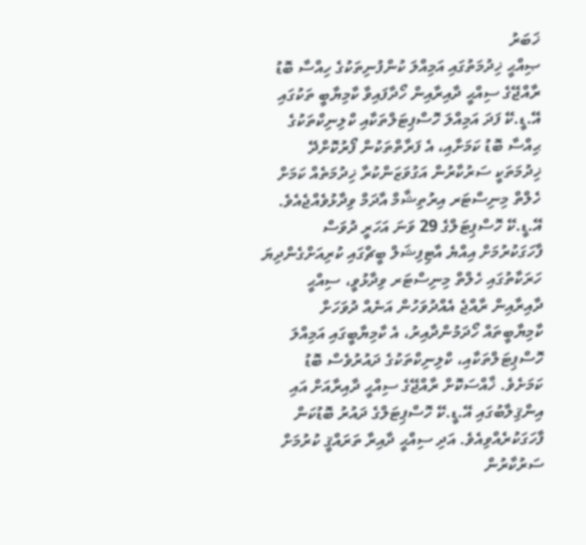ޚަބަރު
ޞިއްޙީ ޚިދުމަތުގައި އަމިއްލަ ކުންފުނިތަކުގެ ހިއްސާ ބޮޑު
ރާއްޖޭގެ ސިއްޙީ ދާއިރާއިން ހޯދާފައިވާ ކާމިޔާބީ ތަކުގައި އޭ.ޑީ.ކޭ ފަދަ އަމިއްލަ ހޮސްޕިޓަލްތަކާއި ކްލިނިކްތަކުގެ ޙިއްސާ ބޮޑު ކަމަށާއި، އެ ފަރާތްތަކުން ފޯރުކޮށްދޭ ޚިދުމަތަކީ ސަރުކާރުން އަގުވަޒަންކުރާ ޚިދުމަތެއް ކަމަށް ހެލްތް މިނިސްޓަރ އިރުތިޝާމް އާދަމް ވިދާޅުވެއްޖެއެވެ.
އޭ.ޑީ.ކޭ ހޮސްޕިޓަލްގެ 29 ވަނަ އަހަރީ ދުވަސް ފާހަގަކުރުމަށް އިއްޔެ އާޓިފިޝަލް ބީޗްގައި ކުރިއަށްގެންދިޔަ ހަރަކާތުގައި ހެލްތް މިނިސްޓަރ ވިދާޅުވީ، ސިއްޙީ ދާއިރާއިން ރާއްޖެ އެއްދުވަހުން އަނެއް ދުވަހަށް ކާމިޔާބީތައް ހޯދަމުންދާއިރު، އެ ކާމިޔާބީގައި އަމިއްލަ ހޮސްޕިޓަލްތަކާއި، ކްލިނިކްތަކުގެ ދައުރުވެސް ބޮޑު ކަމަށެވެ. ޚާއްސަކޮށް ރާއްޖޭގެ ސިއްޙީ ދާއިރާއަށް އައި އިންޤިލާބުގައި އޭ.ޑީ.ކޭ ހޮސްޕިޓަލްގެ ދައުރު ބޮޑުކަން ފާހަގަކުރެއްވިއެވެ. އަދި ސިއްޙީ ދާއިރާ ތަރައްޤީ ކުރުމަށް ސަރުކާރުން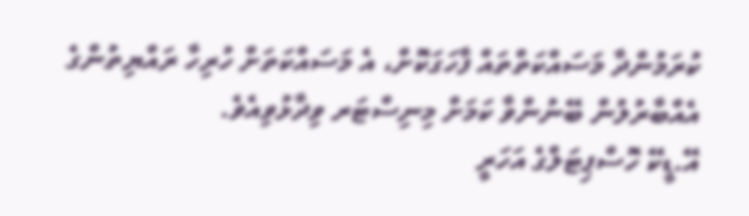ކުރަމުންދާ މަސައްކަތްތައް ފާހަގަކޮށް، އެ މަސައްކަތަށް ހުރިހާ ރައްޔިތުންގެ އެއްބާރުލުން ބޭނުންވާ ކަމަށް މިނިސްޓަރ ވިދާޅުވިއެވެ.
އޭ.ޑީކޭ ހޮސްޕިޓަލްގެ އަހަރީ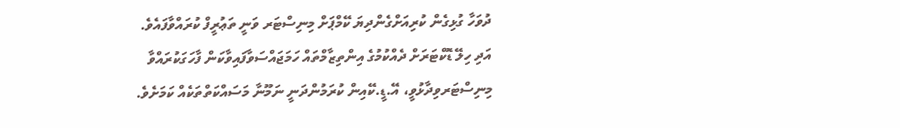ދުވަހާ ގުޅިގެން ކުރިއަށްގެންދިޔަ ކޭމްޕަށް މިނިސްޓަރ ވަނީ ތަޢުރީފް ކުރައްވާފައެވެ. އަދި ހިލޭ ޑޮކްޓަރަށް ދެއްކުމުގެ އިންތިޒާމްތައް ހަމަޖައްސަވާފައިވާކަން ފާހަގަކުރައްވާ މިނިސްޓަރވިދާޅުވީ، އޭ.ޑީ.ކޭއިން ކުރަމުންދަނީ ނަމޫނާ މަސައްކަތްތަކެއް ކަމަށެވެ.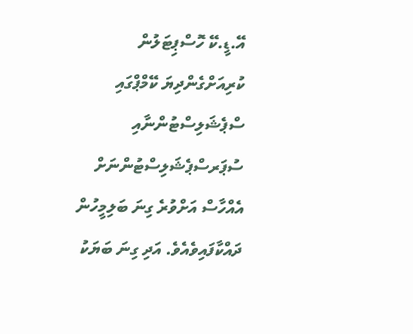އޭ.ޑީ.ކޭ ހޮސްޕިޓަލުން ކުރިއަށްގެންދިޔަ ކޭމްޕްގައި ސްޕެޝަލިސްޓުންނާއި ސުޕަރސްޕެޝަލިސްޓުންނަށް އެއްހާސް އަށްވުރެ ގިނަ ބަލިމީހުން ދައްކާފައިވެއެވެ. އަދި ގިނަ ބަޔަކު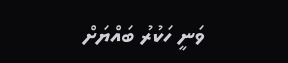ވަނީ ހަކުރު ބައްޔަށް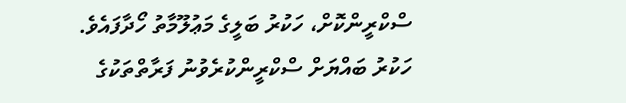ސްކްރީންކޮށް، ހަކުރު ބަލީގެ މަޢުލޫމާތު ހޯދާފައެވެ.
ހަކުރު ބައްޔަށް ސްކްރީންކުރެވުނު ފަރާތްތަކުގެ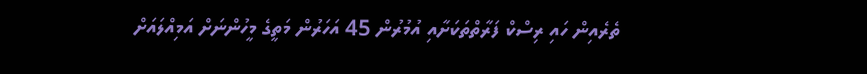ތެރެއިން ހައި ރިސްކް ފަރާތްތަކަށާއި އުމުރުން 45 އަހަރުން މަތީގެ މީހުންނަށް އަމިއްލައަށް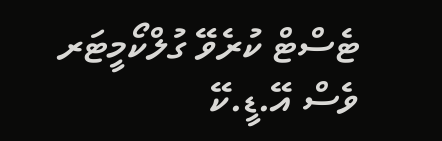ޓެސްޓް ކުރެވޭ ގުލްކޯމީޓަރ ވެސް އޭ.ޑީ.ކޭ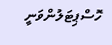ހޮސްޕިޓަލުންވަނީ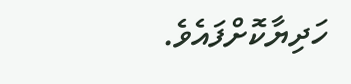ހަދިޔާކޮށްފައެވެ.